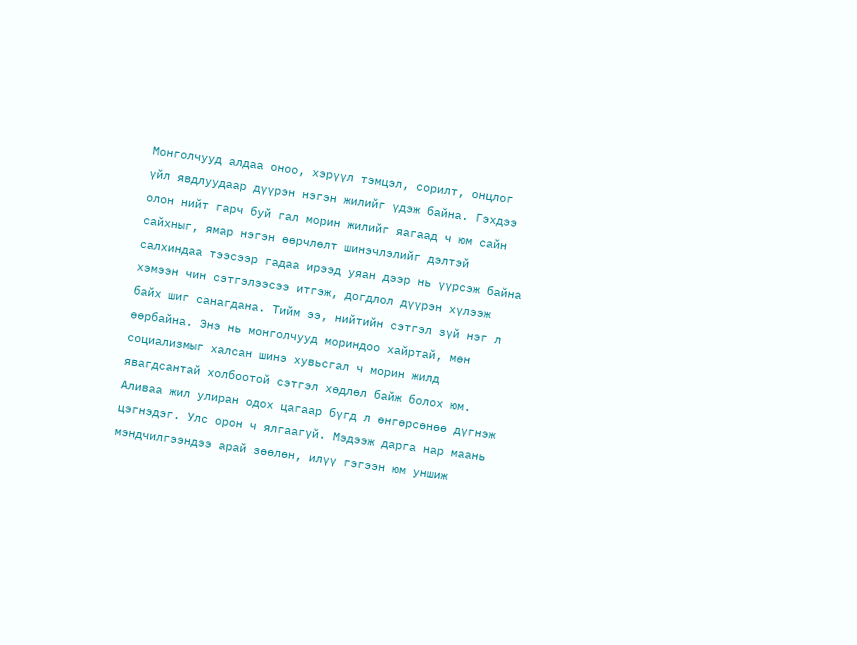Монголчууд алдаа оноо, хэрүүл тэмцэл, сорилт, онцлог үйл явдлуудаар дүүрэн нэгэн жилийг үдэж байна. Гэхдээ олон нийт гарч буй гал морин жилийг яагаад ч юм сайн сайхныг, ямар нэгэн өөрчлөлт шинэчлэлийг дэлтэй салхиндаа тээсээр гадаа ирээд уяан дээр нь үүрсэж байна хэмээн чин сэтгэлээсээ итгэж, догдлол дүүрэн хүлээж байх шиг санагдана. Тийм ээ, нийтийн сэтгэл зүй нэг л өөрбайна. Энэ нь монголчууд мориндоо хайртай, мөн социализмыг халсан шинэ хувьсгал ч морин жилд явагдсантай холбоотой сэтгэл хөдлөл байж болох юм.
Аливаа жил улиран одох цагаар бүгд л өнгөрсөнөө дүгнэж цэгнэдэг. Улс орон ч ялгаагүй. Мэдээж дарга нар маань мэндчилгээндээ арай зөөлөн, илүү гэгээн юм уншиж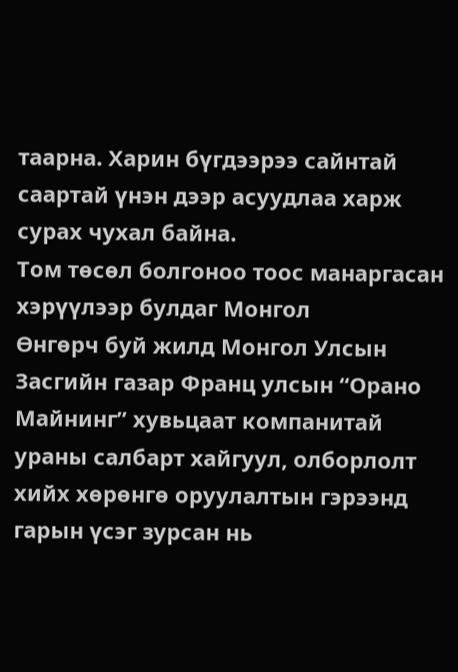таарна. Харин бүгдээрээ сайнтай саартай үнэн дээр асуудлаа харж сурах чухал байна.
Том төсөл болгоноо тоос манаргасан хэрүүлээр булдаг Монгол
Өнгөрч буй жилд Монгол Улсын Засгийн газар Франц улсын “Орано Майнинг” хувьцаат компанитай ураны салбарт хайгуул, олборлолт хийх хөрөнгө оруулалтын гэрээнд гарын үсэг зурсан нь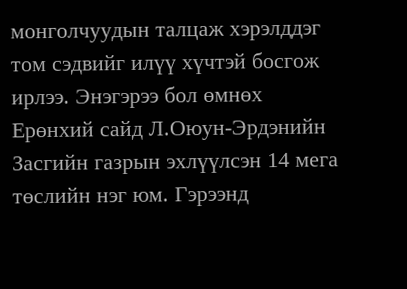монголчуудын талцаж хэрэлддэг том сэдвийг илүү хүчтэй босгож ирлээ. Энэгэрээ бол өмнөх Ерөнхий сайд Л.Оюун-Эрдэнийн Засгийн газрын эхлүүлсэн 14 мега төслийн нэг юм. Гэрээнд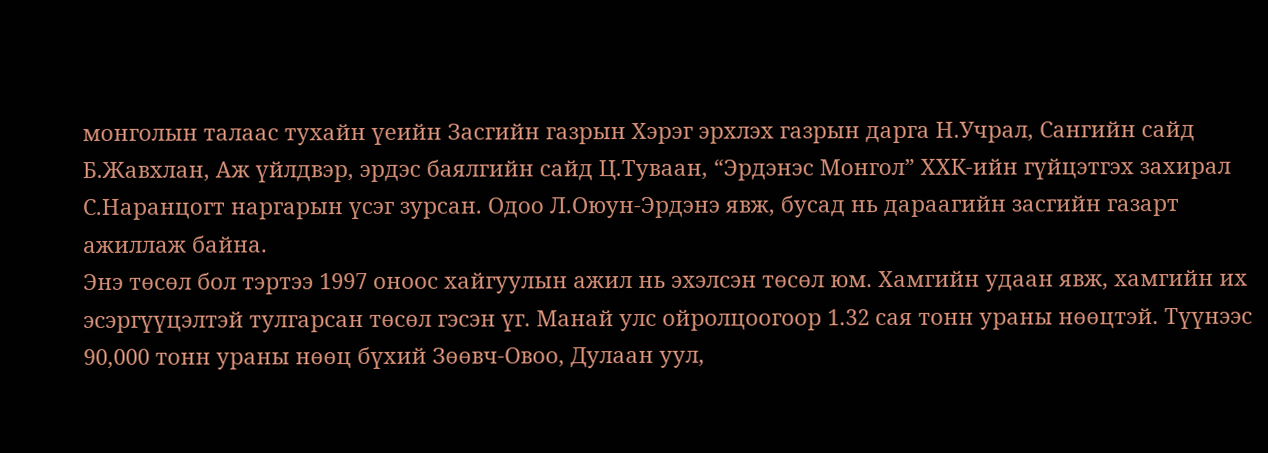монголын талаас тухайн үеийн Засгийн газрын Хэрэг эрхлэх газрын дарга Н.Учрал, Сангийн сайд Б.Жавхлан, Аж үйлдвэр, эрдэс баялгийн сайд Ц.Туваан, “Эрдэнэс Монгол” ХХК-ийн гүйцэтгэх захирал С.Наранцогт наргарын үсэг зурсан. Одоо Л.Оюун-Эрдэнэ явж, бусад нь дараагийн засгийн газарт ажиллаж байна.
Энэ төсөл бол тэртээ 1997 оноос хайгуулын ажил нь эхэлсэн төсөл юм. Хамгийн удаан явж, хамгийн их эсэргүүцэлтэй тулгарсан төсөл гэсэн үг. Манай улс ойролцоогоор 1.32 сая тонн ураны нөөцтэй. Түүнээс 90,000 тонн ураны нөөц бүхий Зөөвч-Овоо, Дулаан уул,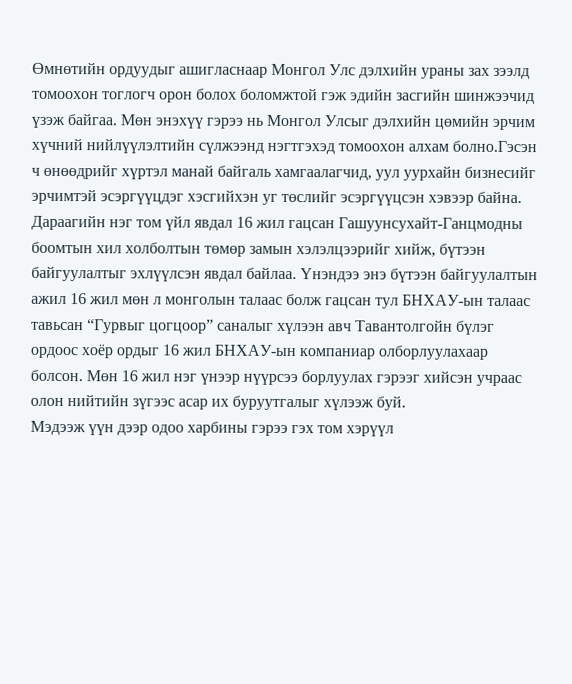Өмнөтийн ордуудыг ашигласнаар Монгол Улс дэлхийн ураны зах зээлд томоохон тоглогч орон болох боломжтой гэж эдийн засгийн шинжээчид үзэж байгаа. Мөн энэхүү гэрээ нь Монгол Улсыг дэлхийн цөмийн эрчим хүчний нийлүүлэлтийн сүлжээнд нэгтгэхэд томоохон алхам болно.Гэсэн ч өнөөдрийг хүртэл манай байгаль хамгаалагчид, уул уурхайн бизнесийг эрчимтэй эсэргүүцдэг хэсгийхэн уг төслийг эсэргүүцсэн хэвээр байна. Дараагийн нэг том үйл явдал 16 жил гацсан Гашуунсухайт-Ганцмодны боомтын хил холболтын төмөр замын хэлэлцээрийг хийж, бүтээн байгуулалтыг эхлүүлсэн явдал байлаа. Үнэндээ энэ бүтээн байгуулалтын ажил 16 жил мөн л монголын талаас болж гацсан тул БНХАУ-ын талаас тавьсан “Гурвыг цогцоор” саналыг хүлээн авч Тавантолгойн бүлэг ордоос хоёр ордыг 16 жил БНХАУ-ын компаниар олборлуулахаар болсон. Мөн 16 жил нэг үнээр нүүрсээ борлуулах гэрээг хийсэн учраас олон нийтийн зүгээс асар их буруутгалыг хүлээж буй.
Мэдээж үүн дээр одоо харбины гэрээ гэх том хэрүүл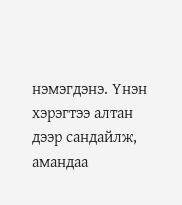нэмэгдэнэ. Үнэн хэрэгтээ алтан дээр сандайлж, амандаа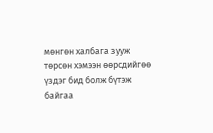мөнгөн халбага зууж төрсөн хэмээн өөрсдийгөө үздэг бид болж бүтэж байгаа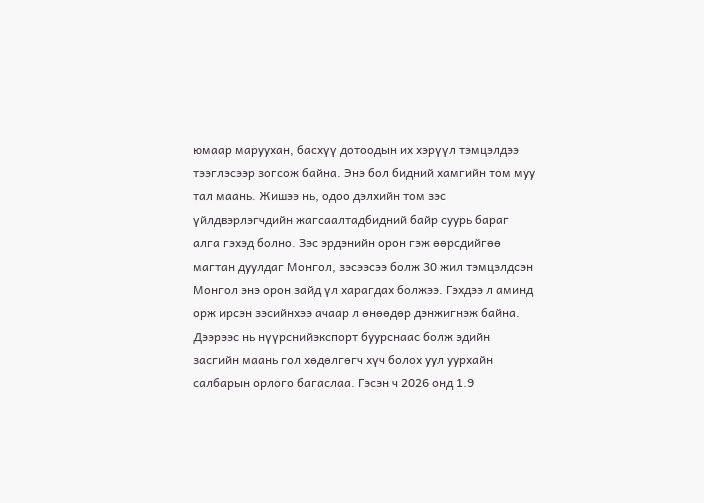юмаар маруухан, басхүү дотоодын их хэрүүл тэмцэлдээ тээглэсээр зогсож байна. Энэ бол бидний хамгийн том муу тал маань. Жишээ нь, одоо дэлхийн том зэс үйлдвэрлэгчдийн жагсаалтадбидний байр суурь бараг алга гэхэд болно. Зэс эрдэнийн орон гэж өөрсдийгөө магтан дуулдаг Монгол, зэсээсээ болж 30 жил тэмцэлдсэн Монгол энэ орон зайд үл харагдах болжээ. Гэхдээ л аминд орж ирсэн зэсийнхээ ачаар л өнөөдөр дэнжигнэж байна. Дээрээс нь нүүрснийэкспорт буурснаас болж эдийн засгийн маань гол хөдөлгөгч хүч болох уул уурхайн салбарын орлого багаслаа. Гэсэн ч 2026 онд 1.9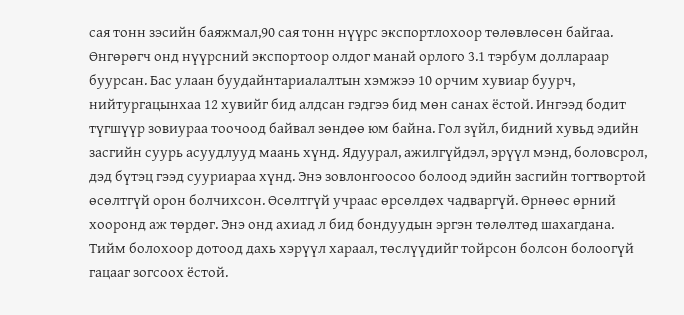сая тонн зэсийн баяжмал,90 сая тонн нүүрс экспортлохоор төлөвлөсөн байгаа.
Өнгөрөгч онд нүүрсний экспортоор олдог манай орлого 3.1 тэрбум доллараар буурсан. Бас улаан буудайнтариалалтын хэмжээ 10 орчим хувиар буурч, нийтургацынхаа 12 хувийг бид алдсан гэдгээ бид мөн санах ёстой. Ингээд бодит түгшүүр зовиураа тоочоод байвал зөндөө юм байна. Гол зүйл, бидний хувьд эдийн засгийн суурь асуудлууд маань хүнд. Ядуурал, ажилгүйдэл, эрүүл мэнд, боловсрол, дэд бүтэц гээд сууриараа хүнд. Энэ зовлонгоосоо болоод эдийн засгийн тогтвортой өсөлтгүй орон болчихсон. Өсөлтгүй учраас өрсөлдөх чадваргүй. Өрнөөс өрний хооронд аж төрдөг. Энэ онд ахиад л бид бондуудын эргэн төлөлтөд шахагдана. Тийм болохоор дотоод дахь хэрүүл хараал, төслүүдийг тойрсон болсон болоогүй гацааг зогсоох ёстой.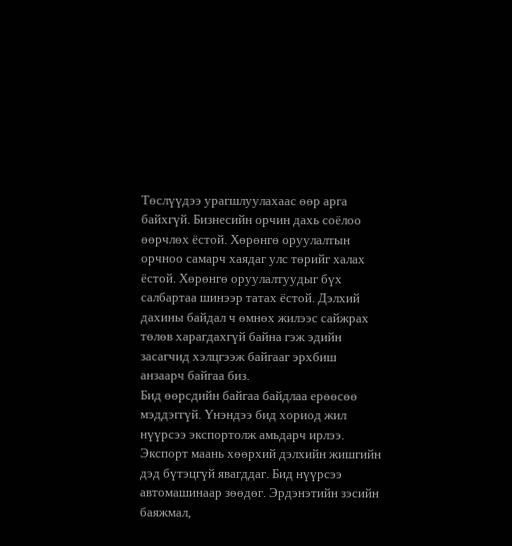Төслүүдээ урагшлуулахаас өөр арга байхгүй. Бизнесийн орчин дахь соёлоо өөрчлөх ёстой. Хөрөнгө оруулалтын орчноо самарч хаядаг улс төрийг халах ёстой. Хөрөнгө оруулалтуудыг бүх салбартаа шинээр татах ёстой. Дэлхий дахины байдал ч өмнөх жилээс сайжрах төлөв харагдахгүй байна гэж эдийн засагчид хэлцгээж байгааг эрхбиш анзаарч байгаа биз.
Бид өөрсдийн байгаа байдлаа ерөөсөө мэддэггүй. Үнэндээ бид хориод жил нүүрсээ экспортолж амьдарч ирлээ. Экспорт маань хөөрхий дэлхийн жишгийн дэд бүтэцгүй явагддаг. Бид нүүрсээ автомашинаар зөөдөг. Эрдэнэтийн зэсийн баяжмал,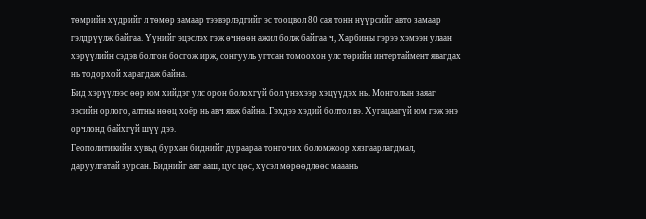төмрийн хүдрийг л төмөр замаар тээвэрлэдгийг эс тооцвол 80 сая тонн нүүрсийг авто замаар гэлдрүүлж байгаа. Үүнийг эцэслэх гэж өчнөөн ажил болж байгаа ч, Харбины гэрээ хэмээн улаан хэрүүлийн сэдэв болгон босгож ирж, сонгууль угтсан томоохон улс төрийн интертаймент явагдах нь тодорхой харагдаж байна.
Бид хэрүүлээс өөр юм хийдэг улс орон болохгүй бол үнэхээр хэцүүдэх нь. Монголын заяаг зэсийн орлого, алтны нөөц хоёр нь авч явж байна. Гэхдээ хэдий болтол вэ. Хугацаагүй юм гэж энэ орчлонд байхгүй шүү дээ.
Геополитикийн хувьд бурхан биднийг дураараа тонгочих боломжоор хязгаарлагдмал, даруулгатай зурсан. Биднийг аяг ааш, цус цөс, хүсэл мөрөөдлөөс мааань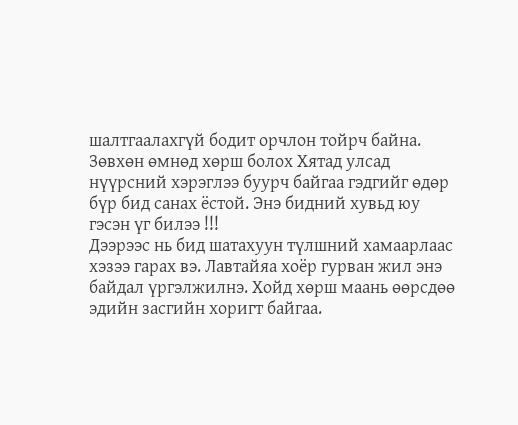шалтгаалахгүй бодит орчлон тойрч байна. Зөвхөн өмнөд хөрш болох Хятад улсад нүүрсний хэрэглээ буурч байгаа гэдгийг өдөр бүр бид санах ёстой. Энэ бидний хувьд юу гэсэн үг билээ !!!
Дээрээс нь бид шатахуун түлшний хамаарлаас хэзээ гарах вэ. Лавтайяа хоёр гурван жил энэ байдал үргэлжилнэ. Хойд хөрш маань өөрсдөө эдийн засгийн хоригт байгаа.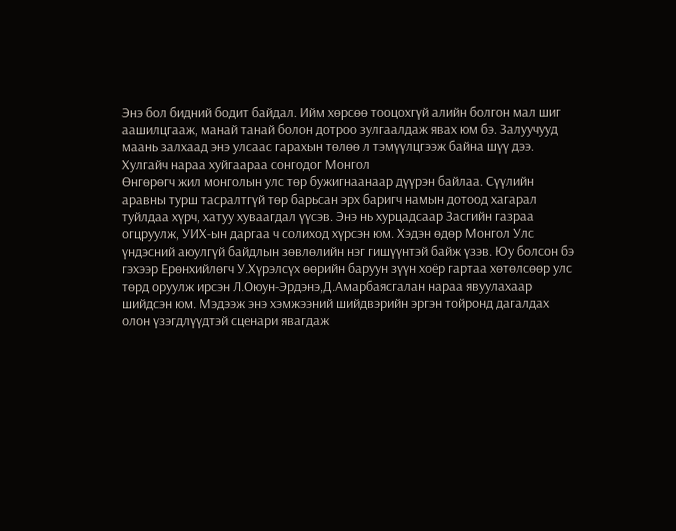Энэ бол бидний бодит байдал. Ийм хөрсөө тооцохгүй алийн болгон мал шиг аашилцгааж, манай танай болон дотроо зулгаалдаж явах юм бэ. Залуучууд маань залхаад энэ улсаас гарахын төлөө л тэмүүлцгээж байна шүү дээ.
Хулгайч нараа хуйгаараа сонгодог Монгол
Өнгөрөгч жил монголын улс төр бужигнаанаар дүүрэн байлаа. Сүүлийн аравны турш тасралтгүй төр барьсан эрх баригч намын дотоод хагарал туйлдаа хүрч, хатуу хуваагдал үүсэв. Энэ нь хурцадсаар Засгийн газраа огцруулж, УИХ-ын даргаа ч солиход хүрсэн юм. Хэдэн өдөр Монгол Улс үндэсний аюулгүй байдлын зөвлөлийн нэг гишүүнтэй байж үзэв. Юу болсон бэ гэхээр Ерөнхийлөгч У.Хүрэлсүх өөрийн баруун зүүн хоёр гартаа хөтөлсөөр улс төрд оруулж ирсэн Л.Оюун-Эрдэнэ,Д.Амарбаясгалан нараа явуулахаар шийдсэн юм. Мэдээж энэ хэмжээний шийдвэрийн эргэн тойронд дагалдах олон үзэгдлүүдтэй сценари явагдаж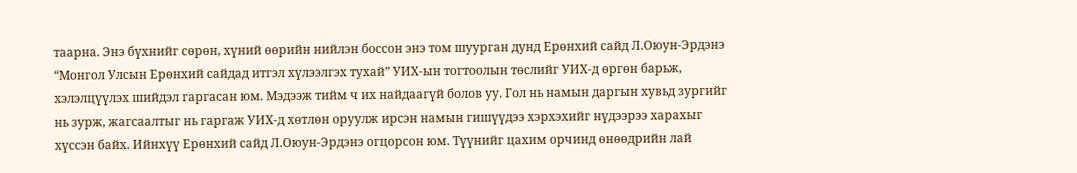таарна. Энэ бүхнийг сөрөн, хүний өөрийн нийлэн боссон энэ том шуурган дунд Ерөнхий сайд Л.Оюун-Эрдэнэ “Монгол Улсын Ерөнхий сайдад итгэл хүлээлгэх тухай” УИХ-ын тогтоолын төслийг УИХ-д өргөн барьж, хэлэлцүүлэх шийдэл гаргасан юм. Мэдээж тийм ч их найдаагүй болов уу. Гол нь намын даргын хувьд зургийг нь зурж, жагсаалтыг нь гаргаж УИХ-д хөтлөн оруулж ирсэн намын гишүүдээ хэрхэхийг нүдээрээ харахыг хүссэн байх. Ийнхүү Ерөнхий сайд Л.Оюун-Эрдэнэ огцорсон юм. Түүнийг цахим орчинд өнөөдрийн лай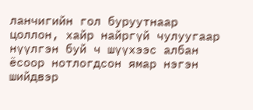ланчигийн гол буруутнаар цоллон, хайр найргүй чулуугаар нүүлгэн буй ч шүүхээс албан ёсоор нотлогдсон ямар нэгэн шийдвэр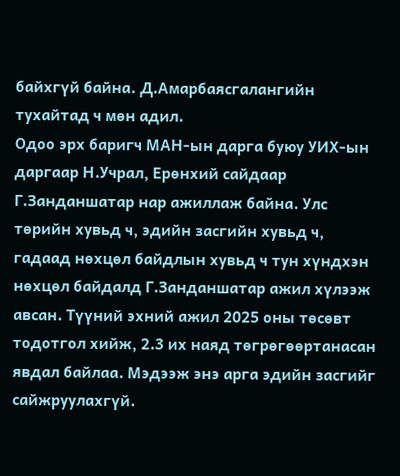байхгүй байна. Д.Амарбаясгалангийн тухайтад ч мөн адил.
Одоо эрх баригч МАН-ын дарга буюу УИХ-ын даргаар Н.Учрал, Ерөнхий сайдаар Г.Занданшатар нар ажиллаж байна. Улс төрийн хувьд ч, эдийн засгийн хувьд ч, гадаад нөхцөл байдлын хувьд ч тун хүндхэн нөхцөл байдалд Г.Занданшатар ажил хүлээж авсан. Түүний эхний ажил 2025 оны төсөвт тодотгол хийж, 2.3 их наяд төгрөгөөртанасан явдал байлаа. Мэдээж энэ арга эдийн засгийг сайжруулахгүй.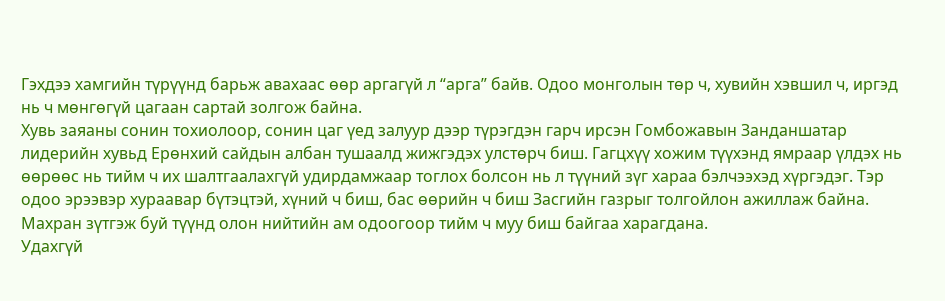Гэхдээ хамгийн түрүүнд барьж авахаас өөр аргагүй л “арга” байв. Одоо монголын төр ч, хувийн хэвшил ч, иргэд нь ч мөнгөгүй цагаан сартай золгож байна.
Хувь заяаны сонин тохиолоор, сонин цаг үед залуур дээр түрэгдэн гарч ирсэн Гомбожавын Занданшатар лидерийн хувьд Ерөнхий сайдын албан тушаалд жижгэдэх улстөрч биш. Гагцхүү хожим түүхэнд ямраар үлдэх нь өөрөөс нь тийм ч их шалтгаалахгүй удирдамжаар тоглох болсон нь л түүний зүг хараа бэлчээхэд хүргэдэг. Тэр одоо эрээвэр хураавар бүтэцтэй, хүний ч биш, бас өөрийн ч биш Засгийн газрыг толгойлон ажиллаж байна. Махран зүтгэж буй түүнд олон нийтийн ам одоогоор тийм ч муу биш байгаа харагдана.
Удахгүй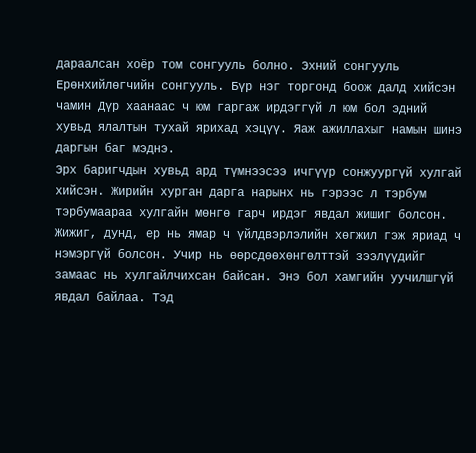дараалсан хоёр том сонгууль болно. Эхний сонгууль Ерөнхийлөгчийн сонгууль. Бүр нэг торгонд боож далд хийсэн чамин Дүр хаанаас ч юм гаргаж ирдэггүй л юм бол эдний хувьд ялалтын тухай ярихад хэцүү. Яаж ажиллахыг намын шинэ даргын баг мэднэ.
Эрх баригчдын хувьд ард түмнээсээ ичгүүр сонжуургүй хулгай хийсэн. Жирийн хурган дарга нарынх нь гэрээс л тэрбум тэрбумаараа хулгайн мөнгө гарч ирдэг явдал жишиг болсон. Жижиг, дунд, ер нь ямар ч үйлдвэрлэлийн хөгжил гэж яриад ч нэмэргүй болсон. Учир нь өөрсдөөхөнгөлттэй зээлүүдийг замаас нь хулгайлчихсан байсан. Энэ бол хамгийн уучилшгүй явдал байлаа. Тэд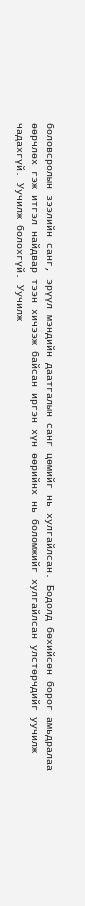боловсролын зээлийн санг, эрүүл мэндийн даатгалын санг цөмийг нь хулгайлсан. Бодолд бөхийсөн борог амьдралаа өөрчлөх гэж итгэл найдвар тээн хичээж байсан иргэн хүн өөрийнх нь боломжийг хулгайлсан улстөрчдийг уучилж чадахгүй. Уучилж болохгүй. Уучилж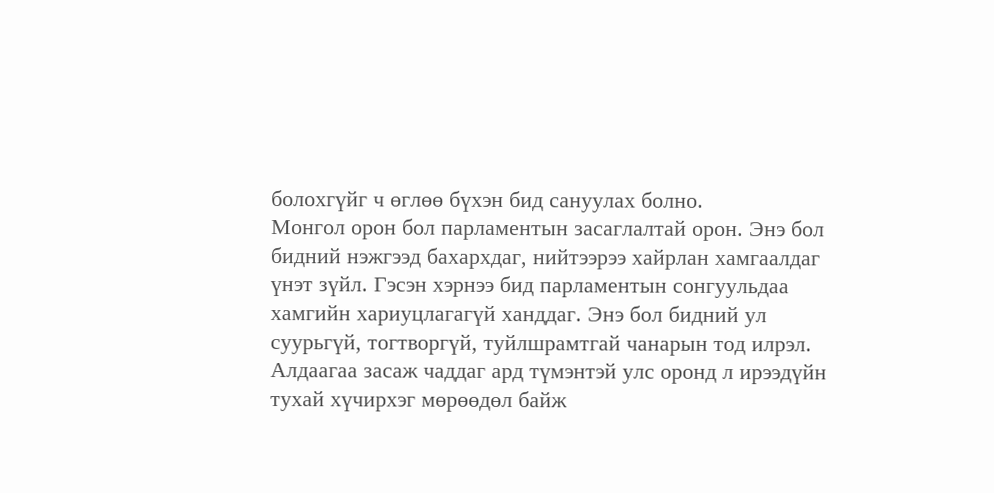болохгүйг ч өглөө бүхэн бид сануулах болно.
Монгол орон бол парламентын засаглалтай орон. Энэ бол бидний нэжгээд бахархдаг, нийтээрээ хайрлан хамгаалдаг үнэт зүйл. Гэсэн хэрнээ бид парламентын сонгуульдаа хамгийн хариуцлагагүй ханддаг. Энэ бол бидний ул суурьгүй, тогтворгүй, туйлшрамтгай чанарын тод илрэл.
Алдаагаа засаж чаддаг ард түмэнтэй улс оронд л ирээдүйн тухай хүчирхэг мөрөөдөл байж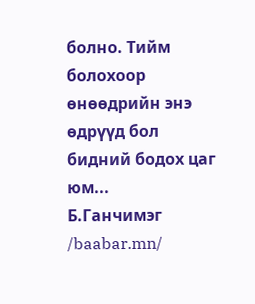болно. Тийм болохоор өнөөдрийн энэ өдрүүд бол бидний бодох цаг юм...
Б.Ганчимэг /baabar.mn/